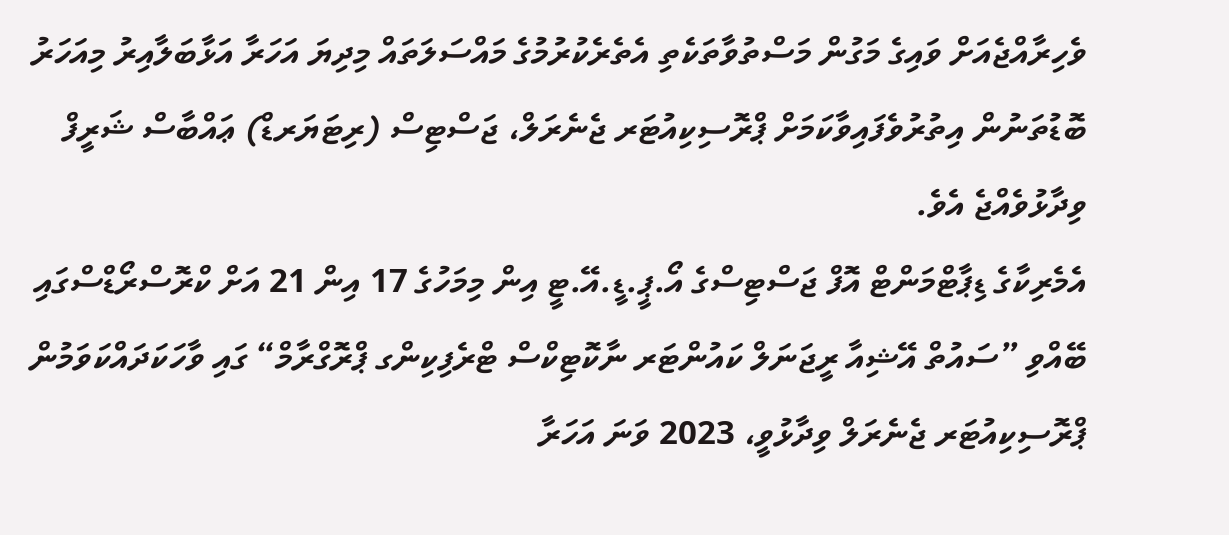ވެހިރާއްޖެއަށް ވައިގެ މަގުން މަސްތުވާތަކެތި އެތެރެކުރުމުގެ މައްސަލަތައް މިދިޔަ އަހަރާ އަޅާބަލާއިރު މިއަހަރު ބޮޑުތަނުން އިތުރުވެފައިވާކަމަށް ޕްރޮސިކިއުޓަރ ޖެނެރަލް، ޖަސްޓިސް (ރިޓަޔަރޑް) ޢައްބާސް ޝަރީފް ވިދާޅުވެއްޖެ އެވެ.
އެމެރިކާގެ ޑިޕާޓްމަންޓް އޮފް ޖަސްޓިސްގެ އޯ.ޕީ.ޑީ.އޭ.ޓީ އިން މިމަހުގެ 17 އިން 21 އަށް ކްރޮސްރޯޑްސްގައި ބޭއްވި ”ސައުތް އޭޝިއާ ރީޖަނަލް ކައުންޓަރ ނާކޮޓިކްސް ޓްރެފިކިންގ ޕްރޮގްރާމް“ ގައި ވާހަކަދައްކަވަމުން ޕްރޮސިކިއުޓަރ ޖެނެރަލް ވިދާޅުވީ، 2023 ވަނަ އަހަރާ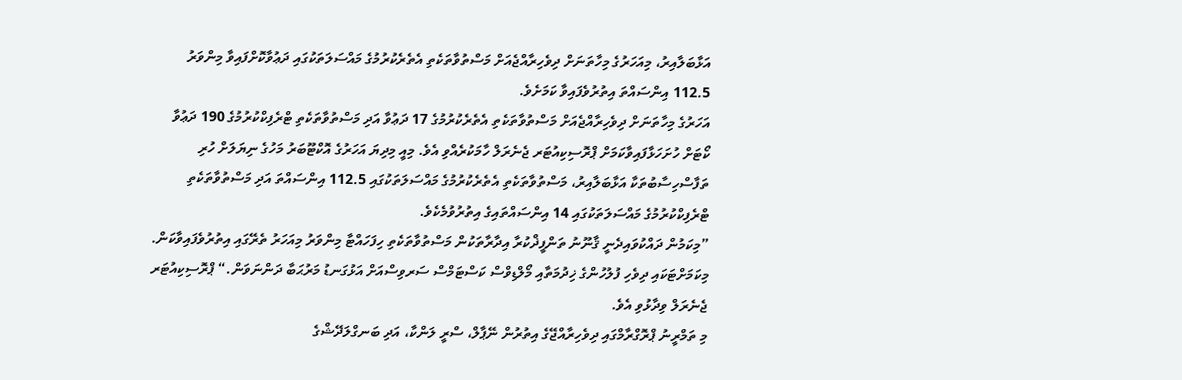އަޅާބަލާއިރު، މިއަހަރުގެ މިހާތަނަށް ދިވެހިރާއްޖެއަށް މަސްތުވާތަކެތި އެތެރެކުރުމުގެ މައްސަލަތަކުގައި ދަޢުވާކޮށްފައިވާ މިންވަރު 112.5 އިންސައްތަ އިތުރުވެފައިވާ ކަމަށެވެ.
އަހަރުގެ މިހާތަނަށް ދިވެހިރާއްޖެއަށް މަސްތުވާތަކެތި އެތެރެކުރުމުގެ 17 ދަޢުވާ އަދި މަސްތުވާތަކެތި ޓްރެފިކްކުރުމުގެ 190 ދަޢުވާ ކޯޓަށް ހުށަހަޅާފައިވާކަމަށް ޕްރޮސިކިއުޓަރ ޖެނެރަލް ހާމަކުރެއްވި އެވެ. މިއީ މިދިޔަ އަހަރުގެ އޮކްޓޫބަރު މަހުގެ ނިޔަލަށް ހުރި ތަފާސްހިސާބުތަކާ އަޅާބަލާއިރު، މަސްތުވާތަކެތި އެތެރެކުރުމުގެ މައްސަލަތަކުގައި 112.5 އިންސައްތަ އަދި މަސްތުވާތަކެތި ޓްރެފިކްކުރުމުގެ މައްސަލަތަކުގައި 14 އިންސައްތައިގެ އިތުރުވުމެކެވެ.
”މިކަމުން ދައްކުވައިދެނީ ޤާނޫނު ތަންފީޛްކުރާ އިދާރާތަކުން މަސްތުވާތަކެތި ހިފަހައްޓާ މިންވަރު މިއަހަރު ތެރޭގައި އިތުރުވެފައިވާކަން. މިކަމަށްޓަކައި ދިވެހި ފުލުހުންގެ ޚިދުމަތާއި މޯލްޑިވްސް ކަސްޓަމްސް ސަރވިސްއަށް އަޅުގަނޑު މަރުޙަބާ ދަންނަވަން.“ ޕްރޮސިކިއުޓަރ ޖެނެރަލް ވިދާޅުވި އެވެ.
މި ތަމްރީނު ޕްރޮގްރާމްގައި ދިވެހިރާއްޖޭގެ އިތުރުން ނޭޕާލް، ސްރީ ލަންކާ، އަދި ބަނގްލަދޭޝްގެ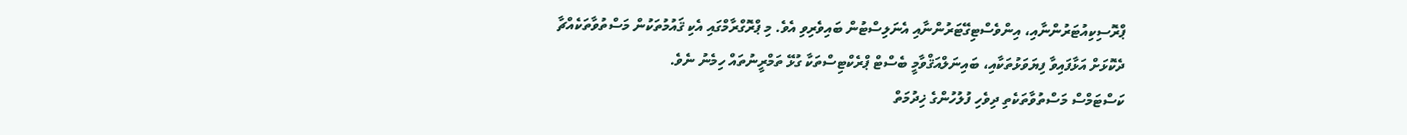ޕްރޮސިކިއުޓަރުންނާއި، އިންވެސްޓިގޭޓަރުންނާއި އެނަލިސްޓުން ބައިވެރިވި އެވެ. މި ޕްރޮގްރާމްގައި އެކި ޤައުމުތަކުން މަސްތުވާތަކެއްޗާ ދެކޮޅަށް އަޅާފައިވާ ފިޔަވަޅުތަކާއި، ބައިނަލްއަޤްވާމީ ބެސްޓް ޕްރެކްޓިސްތަކާ ގުޅޭ ތަމްރީނުތައް ހިމެނު ނެވެ.
ކަސްޓަމްސް މަސްތުވާތަކެތި ދިވެހި ފުލުހުންގެ ޚިދުމަތް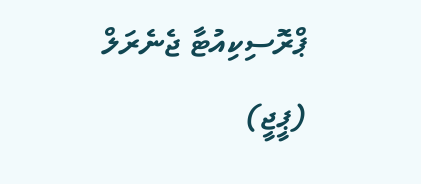ޕްރޮސިކިއުޓާ ޖެނެރަލް (ޕީޖީ)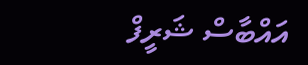އައްބާސް ޝަރީފް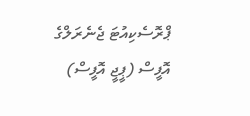ޕްރޮސެކިއުޓަ ޖެނެރަލްގެ އޮފީސް (ޕީޖީ އޮފީސް)